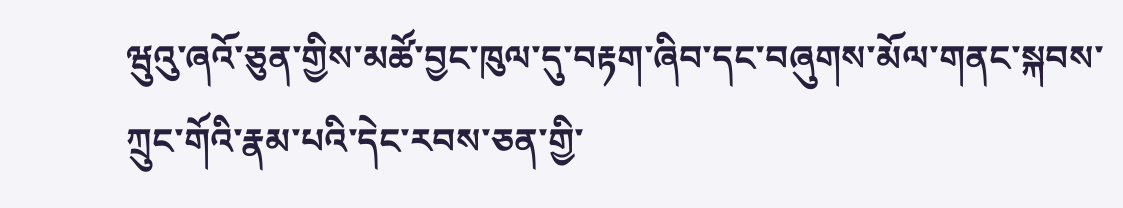ཝུའུ་ཞའོ་ཅུན་གྱིས་མཚོ་བྱང་ཁུལ་དུ་བརྟག་ཞིབ་དང་བཞུགས་མོལ་གནང་སྐབས་ཀྲུང་གོའི་རྣམ་པའི་དེང་རབས་ཅན་གྱི་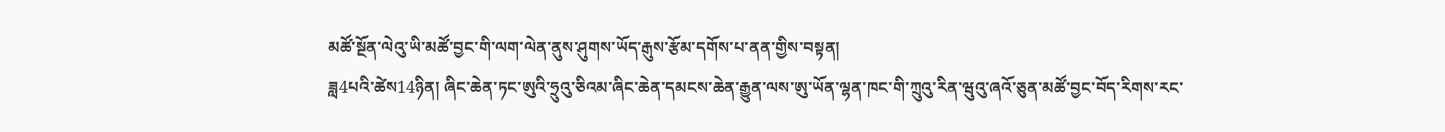མཚོ་སྔོན་ལེའུ་ཡི་མཚོ་བྱང་གི་ལག་ལེན་ནུས་ཤུགས་ཡོད་རྒུས་རྩོམ་དགོས་པ་ནན་གྱིས་བསྟན།
ཟླ4པའི་ཚེས14ཉིན། ཞིང་ཆེན་ཏང་ཨུའི་ཧྲུའུ་ཅིའམ་ཞིང་ཆེན་དམངས་ཆེན་རྒྱུན་ལས་ཨུ་ཡོན་ལྷན་ཁང་གི་ཀྲུའུ་རིན་ཝུའུ་ཞའོ་ཅུན་མཚོ་བྱང་བོད་རིགས་རང་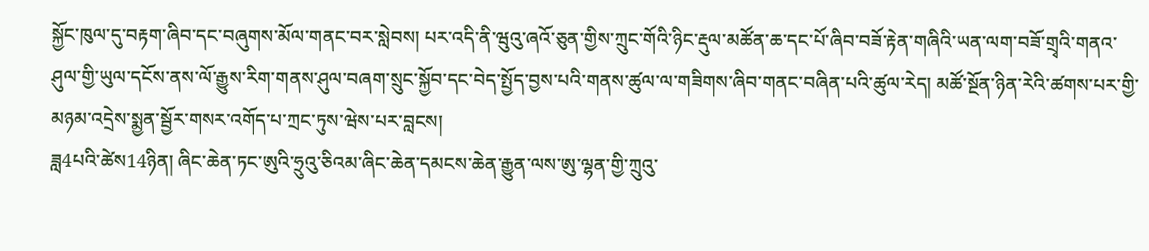སྐྱོང་ཁུལ་དུ་བརྟག་ཞིབ་དང་བཞུགས་མོལ་གནང་བར་སླེབས། པར་འདི་ནི་ཝུའུ་ཞའོ་ཅུན་གྱིས་ཀྲུང་གོའི་ཉིང་རྡུལ་མཚོན་ཆ་དང་པོ་ཞིབ་བཟོ་རྟེན་གཞིའི་ཡན་ལག་བཟོ་གྲྭའི་གནའ་ཤུལ་གྱི་ཡུལ་དངོས་ནས་ལོ་རྒྱུས་རིག་གནས་ཤུལ་བཞག་སྲུང་སྐྱོབ་དང་བེད་སྤྱོད་བྱས་པའི་གནས་ཚུལ་ལ་གཟིགས་ཞིབ་གནང་བཞིན་པའི་ཚུལ་རེད། མཚོ་སྔོན་ཉིན་རེའི་ཚགས་པར་གྱི་མཉམ་འདྲེས་སྨྱན་སྦྱོར་གསར་འགོད་པ་ཀྲང་ཏུས་ཝེས་པར་བླངས།
ཟླ4པའི་ཚེས14ཉིན། ཞིང་ཆེན་ཏང་ཨུའི་ཧྲུའུ་ཅིའམ་ཞིང་ཆེན་དམངས་ཆེན་རྒྱུན་ལས་ཨུ་ལྷན་གྱི་ཀྲུའུ་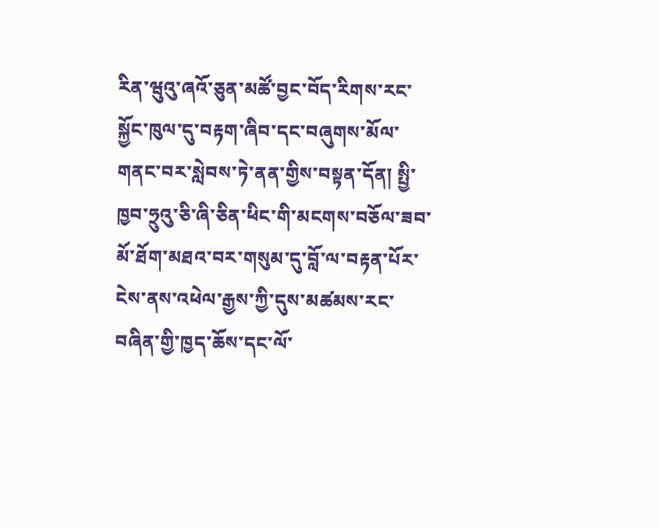རིན་ཝུའུ་ཞའོ་ཅུན་མཚོ་བྱང་བོད་རིགས་རང་སྐྱོང་ཁུལ་དུ་བརྟག་ཞིབ་དང་བཞུགས་མོལ་གནང་བར་སླེབས་ཏེ་ནན་གྱིས་བསྟན་དོན། སྤྱི་ཁྱབ་ཧྲུའུ་ཅི་ཞི་ཅིན་ཕིང་གི་མངགས་བཅོལ་ཟབ་མོ་ཐོག་མཐའ་བར་གསུམ་དུ་བློ་ལ་བརྟན་པོར་ངེས་ནས་འཕེལ་རྒྱས་ཀྱི་དུས་མཚམས་རང་བཞིན་གྱི་ཁྱད་ཆོས་དང་ལོ་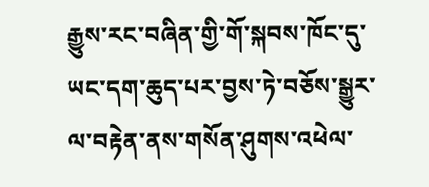རྒྱུས་རང་བཞིན་གྱི་གོ་སྐབས་ཁོང་དུ་ཡང་དག་ཆུད་པར་བྱས་ཏེ་བཅོས་སྒྱུར་ལ་བརྟེན་ནས་གསོན་ཤུགས་འཕེལ་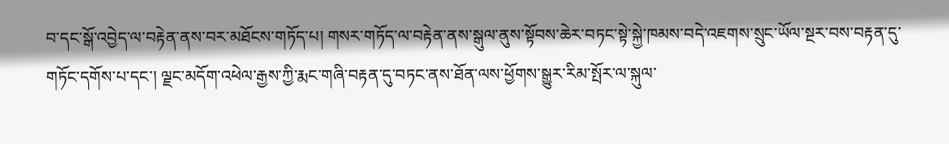བ་དང་སྒོ་འབྱེད་ལ་བརྟེན་ནས་བར་མཐོངས་གཏོད་པ། གསར་གཏོད་ལ་བརྟེན་ནས་སྒུལ་ནུས་སྟོབས་ཆེར་བཏང་སྟེ་སྐྱེ་ཁམས་བདེ་འཇགས་སྲུང་ཡོལ་སྔར་བས་བརྟན་དུ་གཏོང་དགོས་པ་དང་། ལྗང་མདོག་འཕེལ་རྒྱས་ཀྱི་རྨང་གཞི་བརྟན་དུ་བཏང་ནས་ཐོན་ལས་ཕྱོགས་སྒྱུར་རིམ་སྤོར་ལ་སྐུལ་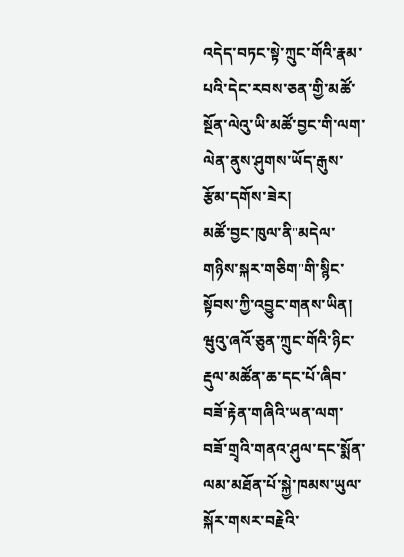འདེད་བཏང་སྟེ་ཀྲུང་གོའི་རྣམ་པའི་དེང་རབས་ཅན་གྱི་མཚོ་སྔོན་ལེའུ་ཡི་མཚོ་བྱང་གི་ལག་ལེན་ནུས་ཤུགས་ཡོད་རྒུས་རྩོམ་དགོས་ཟེར།
མཚོ་བྱང་ཁུལ་ནི"མདེལ་གཉིས་སྐར་གཅིག"གི་སྙིང་སྟོབས་ཀྱི་འབྱུང་གནས་ཡིན། ཝུའུ་ཞའོ་ཅུན་ཀྲུང་གོའི་ཉིང་རྡུལ་མཚོན་ཆ་དང་པོ་ཞིབ་བཟོ་རྟེན་གཞིའི་ཡན་ལག་བཟོ་གྲྭའི་གནའ་ཤུལ་དང་སྨོན་ལམ་མཐོན་པོ་སྐྱེ་ཁམས་ཡུལ་སྐོར་གསར་བརྗེའི་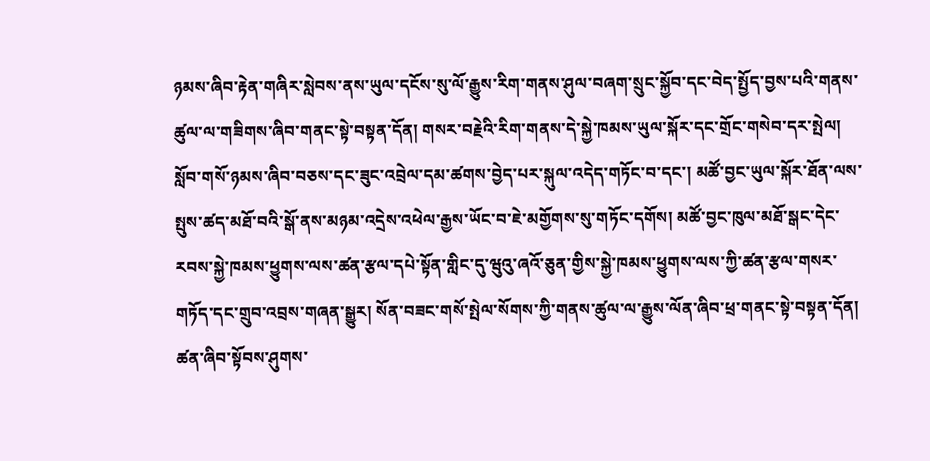ཉམས་ཞིབ་རྟེན་གཞིར་སླེབས་ནས་ཡུལ་དངོས་སུ་ལོ་རྒྱུས་རིག་གནས་ཤུལ་བཞག་སྲུང་སྐྱོབ་དང་བེད་སྤྱོད་བྱས་པའི་གནས་ཚུལ་ལ་གཟིགས་ཞིབ་གནང་སྟེ་བསྟན་དོན། གསར་བརྗེའི་རིག་གནས་དེ་སྐྱེ་ཁམས་ཡུལ་སྐོར་དང་གྲོང་གསེབ་དར་སྤེལ། སློབ་གསོ་ཉམས་ཞིབ་བཅས་དང་ཟུང་འབྲེལ་དམ་ཚགས་བྱེད་པར་སྐུལ་འདེད་གཏོང་བ་དང་། མཚོ་བྱང་ཡུལ་སྐོར་ཐོན་ལས་སྤུས་ཚད་མཐོ་བའི་སྒོ་ནས་མཉམ་འདྲེས་འཕེལ་རྒྱས་ཡོང་བ་ཇེ་མགྱོགས་སུ་གཏོང་དགོས། མཚོ་བྱང་ཁུལ་མཐོ་སྒང་དེང་རབས་སྐྱེ་ཁམས་ཕྱུགས་ལས་ཚན་རྩལ་དཔེ་སྟོན་གླིང་དུ་ཝུའུ་ཞའོ་ཅུན་གྱིས་སྐྱེ་ཁམས་ཕྱུགས་ལས་ཀྱི་ཚན་རྩལ་གསར་གཏོད་དང་གྲུབ་འབྲས་གཞན་སྒྱུར། སོན་བཟང་གསོ་སྤེལ་སོགས་ཀྱི་གནས་ཚུལ་ལ་རྒྱུས་ལོན་ཞིབ་ཕྲ་གནང་སྟེ་བསྟན་དོན། ཚན་ཞིབ་སྟོབས་ཤུགས་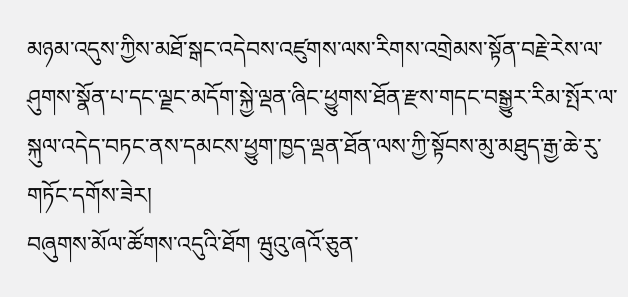མཉམ་འདུས་ཀྱིས་མཐོ་སྒང་འདེབས་འཛུགས་ལས་རིགས་འགྲེམས་སྟོན་བརྗེ་རེས་ལ་ཤུགས་སྣོན་པ་དང་ལྗང་མདོག་སྐྱེ་ལྡན་ཞིང་ཕྱུགས་ཐོན་རྫས་གདང་བསྒྱུར་རིམ་སྤོར་ལ་སྐུལ་འདེད་བཏང་ནས་དམངས་ཕྱུག་ཁྱད་ལྡན་ཐོན་ལས་ཀྱི་སྟོབས་མུ་མཐུད་རྒྱ་ཆེ་རུ་གཏོང་དགོས་ཟེར།
བཞུགས་མོལ་ཚོགས་འདུའི་ཐོག ཝུའུ་ཞའོ་ཅུན་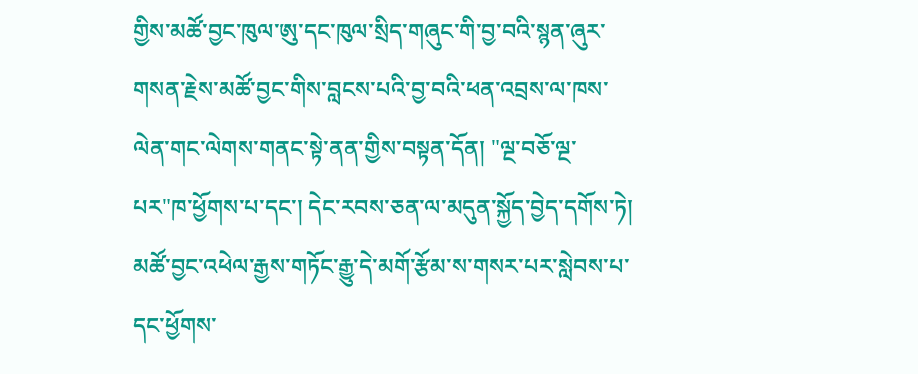གྱིས་མཚོ་བྱང་ཁུལ་ཨུ་དང་ཁུལ་སྲིད་གཞུང་གི་བྱ་བའི་སྙན་ཞུར་གསན་རྗེས་མཚོ་བྱང་གིས་བླངས་པའི་བྱ་བའི་ཕན་འབྲས་ལ་ཁས་ལེན་གང་ལེགས་གནང་སྟེ་ནན་གྱིས་བསྟན་དོན། "ལྔ་བཅོ་ལྔ་པར"ཁ་ཕྱོགས་པ་དང་། དེང་རབས་ཅན་ལ་མདུན་སྐྱོད་བྱེད་དགོས་ཏེ། མཚོ་བྱང་འཕེལ་རྒྱས་གཏོང་རྒྱུ་དེ་མགོ་རྩོམ་ས་གསར་པར་སླེབས་པ་དང་ཕྱོགས་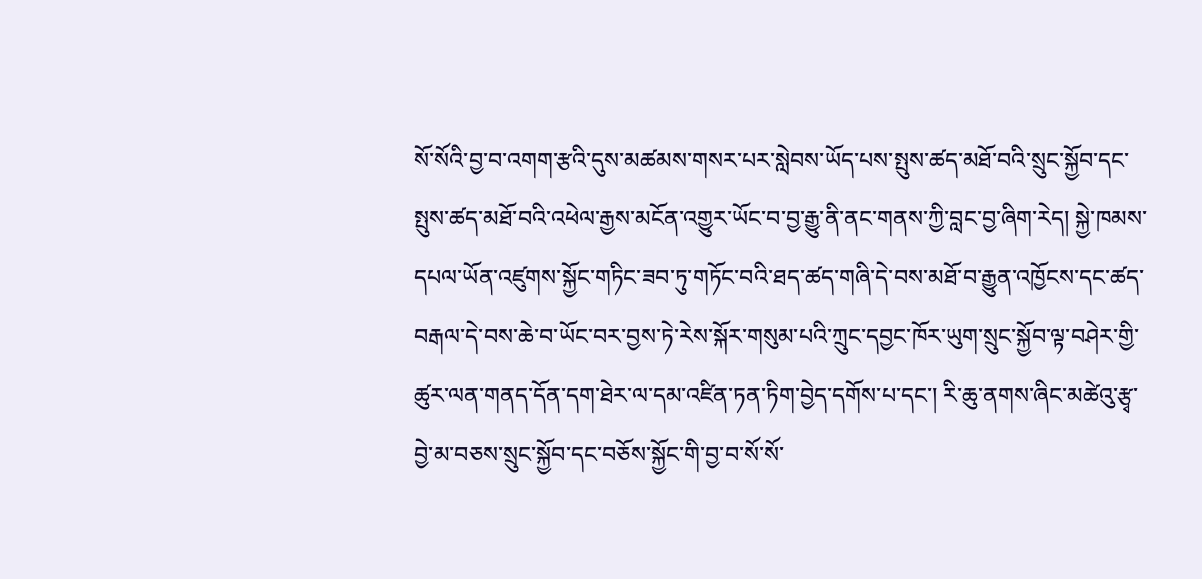སོ་སོའི་བྱ་བ་འགག་རྩའི་དུས་མཚམས་གསར་པར་སླེབས་ཡོད་པས་སྤུས་ཚད་མཐོ་བའི་སྲུང་སྐྱོབ་དང་སྤུས་ཚད་མཐོ་བའི་འཕེལ་རྒྱས་མངོན་འགྱུར་ཡོང་བ་བྱ་རྒྱུ་ནི་ནང་གནས་ཀྱི་བླང་བྱ་ཞིག་རེད། སྐྱེ་ཁམས་དཔལ་ཡོན་འཛུགས་སྐྱོང་གཏིང་ཟབ་ཏུ་གཏོང་བའི་ཐད་ཚད་གཞི་དེ་བས་མཐོ་བ་རྒྱུན་འཁྱོངས་དང་ཚད་བརྒལ་དེ་བས་ཆེ་བ་ཡོང་བར་བྱས་ཏེ་རེས་སྐོར་གསུམ་པའི་ཀྲུང་དབྱང་ཁོར་ཡུག་སྲུང་སྐྱོབ་ལྟ་བཤེར་གྱི་ཚུར་ལན་གནད་དོན་དག་ཐེར་ལ་དམ་འཛིན་ཏན་ཏིག་བྱེད་དགོས་པ་དང་། རི་ཆུ་ནགས་ཞིང་མཚེའུ་རྩྭ་བྱེ་མ་བཅས་སྲུང་སྐྱོབ་དང་བཅོས་སྐྱོང་གི་བྱ་བ་སོ་སོ་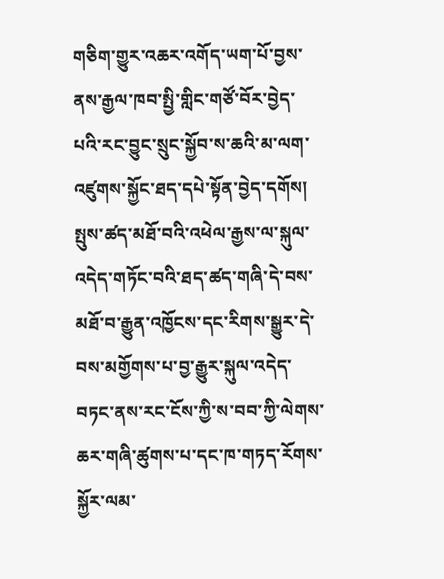གཅིག་གྱུར་འཆར་འགོད་ཡག་པོ་བྱས་ནས་རྒྱལ་ཁབ་སྤྱི་གླིང་གཙོ་བོར་བྱེད་པའི་རང་བྱུང་སྲུང་སྐྱོབ་ས་ཆའི་མ་ལག་འཛུགས་སྐྱོང་ཐད་དཔེ་སྟོན་བྱེད་དགོས། སྤུས་ཚད་མཐོ་བའི་འཕེལ་རྒྱས་ལ་སྐུལ་འདེད་གཏོང་བའི་ཐད་ཚད་གཞི་དེ་བས་མཐོ་བ་རྒྱུན་འཁྱོངས་དང་རིགས་སྒྱུར་དེ་བས་མགྱོགས་པ་བྱ་རྒྱུར་སྐུལ་འདེད་བཏང་ནས་རང་ངོས་ཀྱི་ས་བབ་ཀྱི་ལེགས་ཆར་གཞི་ཚུགས་པ་དང་ཁ་གཏད་རོགས་སྐྱོར་ལམ་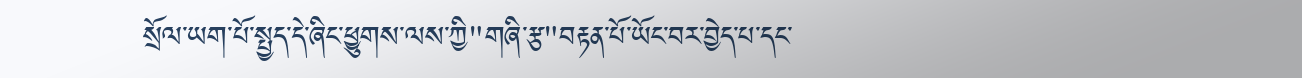སྲོལ་ཡག་པོ་སྤྱད་དེ་ཞིང་ཕྱུགས་ལས་ཀྱི"གཞི་རྩ"བརྟན་པོ་ཡོང་བར་བྱེད་པ་དང་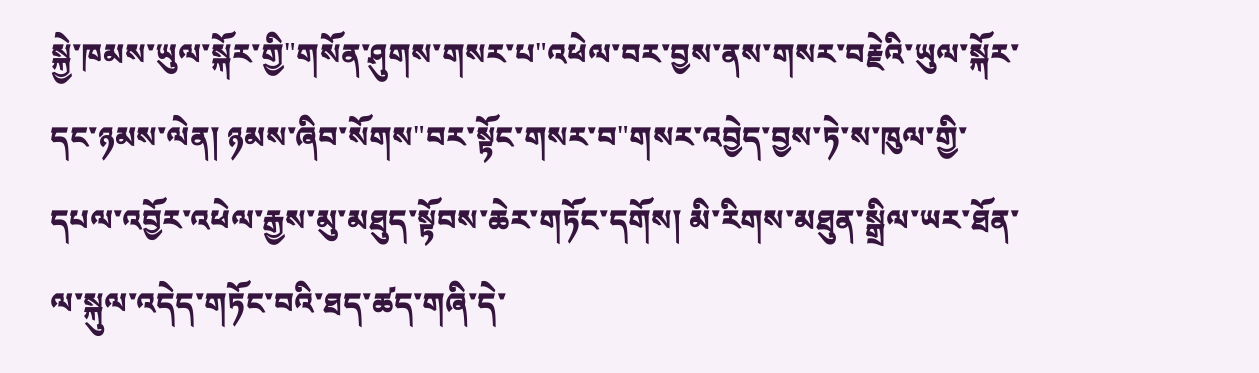སྐྱེ་ཁམས་ཡུལ་སྐོར་གྱི"གསོན་ཤུགས་གསར་པ"འཕེལ་བར་བྱས་ནས་གསར་བརྗེའི་ཡུལ་སྐོར་དང་ཉམས་ལེན། ཉམས་ཞིབ་སོགས"བར་སྟོང་གསར་བ"གསར་འབྱེད་བྱས་ཏེ་ས་ཁུལ་གྱི་དཔལ་འབྱོར་འཕེལ་རྒྱས་མུ་མཐུད་སྟོབས་ཆེར་གཏོང་དགོས། མི་རིགས་མཐུན་སྒྲིལ་ཡར་ཐོན་ལ་སྐུལ་འདེད་གཏོང་བའི་ཐད་ཚད་གཞི་དེ་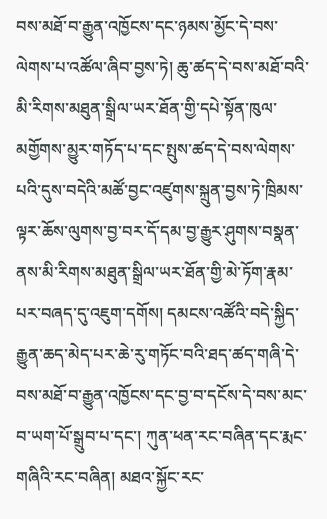བས་མཐོ་བ་རྒྱུན་འཁྱོངས་དང་ཉམས་མྱོང་དེ་བས་ལེགས་པ་འཚོལ་ཞིབ་བྱས་ཏེ། ཆུ་ཚད་དེ་བས་མཐོ་བའི་མི་རིགས་མཐུན་སྒྲིལ་ཡར་ཐོན་གྱི་དཔེ་སྟོན་ཁུལ་མགྱོགས་མྱུར་གཏོད་པ་དང་སྤུས་ཚད་དེ་བས་ལེགས་པའི་དུས་བདེའི་མཚོ་བྱང་འཛུགས་སྐྲུན་བྱས་ཏེ་ཁྲིམས་ལྟར་ཆོས་ལུགས་བྱ་བར་དོ་དམ་བྱ་རྒྱུར་ཤུགས་བསྣན་ནས་མི་རིགས་མཐུན་སྒྲིལ་ཡར་ཐོན་གྱི་མེ་ཏོག་རྣམ་པར་བཞད་དུ་འཇུག་དགོས། དམངས་འཚོའི་བདེ་སྐྱིད་རྒྱུན་ཆད་མེད་པར་ཆེ་རུ་གཏོང་བའི་ཐད་ཚད་གཞི་དེ་བས་མཐོ་བ་རྒྱུན་འཁྱོངས་དང་བྱ་བ་དངོས་དེ་བས་མང་བ་ཡག་པོ་སྒྲུབ་པ་དང་། ཀུན་ཕན་རང་བཞིན་དང་རྨང་གཞིའི་རང་བཞིན། མཐའ་སྐྱོང་རང་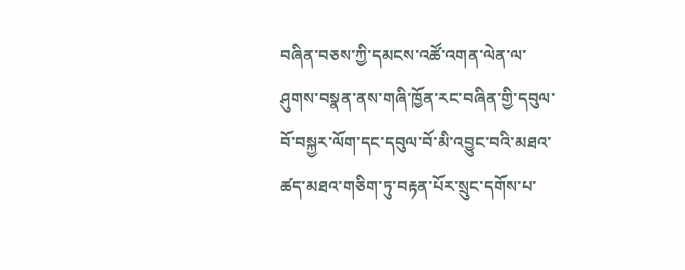བཞིན་བཅས་ཀྱི་དམངས་འཚོ་འགན་ལེན་ལ་ཤུགས་བསྣན་ནས་གཞི་ཁྱོན་རང་བཞིན་གྱི་དབུལ་བོ་བསྐྱར་ལོག་དང་དབུལ་བོ་མི་འབྱུང་བའི་མཐའ་ཚད་མཐའ་གཅིག་ཏུ་བརྟན་པོར་སྲུང་དགོས་པ་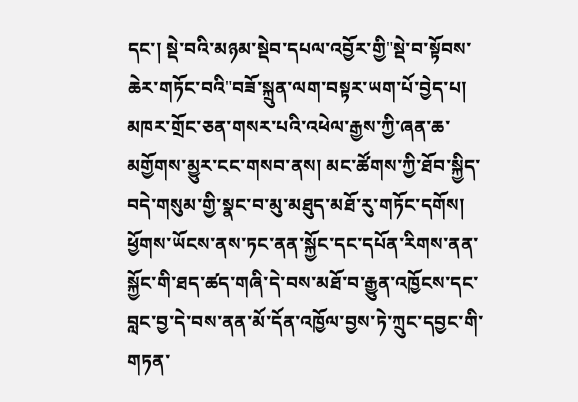དང་། སྡེ་བའི་མཉམ་སྡེབ་དཔལ་འབྱོར་གྱི"སྡེ་བ་སྟོབས་ཆེར་གཏོང་བའི"བཟོ་སྐྲུན་ལག་བསྟར་ཡག་པོ་བྱེད་པ། མཁར་གྲོང་ཅན་གསར་པའི་འཕེལ་རྒྱས་ཀྱི་ཞན་ཆ་མགྱོགས་མྱུར་ངང་གསབ་ནས། མང་ཚོགས་ཀྱི་ཐོབ་སྐྱིད་བདེ་གསུམ་གྱི་སྣང་བ་མུ་མཐུད་མཐོ་རུ་གཏོང་དགོས། ཕྱོགས་ཡོངས་ནས་ཏང་ནན་སྐྱོང་དང་དཔོན་རིགས་ནན་སྐྱོང་གི་ཐད་ཚད་གཞི་དེ་བས་མཐོ་བ་རྒྱུན་འཁྱོངས་དང་བླང་བྱ་དེ་བས་ནན་མོ་དོན་འཁྱོལ་བྱས་ཏེ་ཀྲུང་དབྱང་གི་གཏན་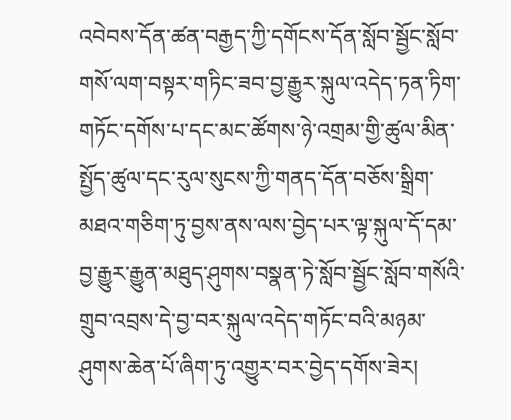འབེབས་དོན་ཚན་བརྒྱད་ཀྱི་དགོངས་དོན་སློབ་སྦྱོང་སློབ་གསོ་ལག་བསྟར་གཏིང་ཟབ་བྱ་རྒྱུར་སྐུལ་འདེད་ཏན་ཏིག་གཏོང་དགོས་པ་དང་མང་ཚོགས་ཉེ་འགྲམ་གྱི་ཚུལ་མིན་སྤྱོད་ཚུལ་དང་རུལ་སུངས་ཀྱི་གནད་དོན་བཅོས་སྒྲིག་མཐའ་གཅིག་ཏུ་བྱས་ནས་ལས་བྱེད་པར་ལྟ་སྐུལ་དོ་དམ་བྱ་རྒྱུར་རྒྱུན་མཐུད་ཤུགས་བསྣན་ཏེ་སློབ་སྦྱོང་སློབ་གསོའི་གྲུབ་འབྲས་དེ་བྱ་བར་སྐུལ་འདེད་གཏོང་བའི་མཉམ་ཤུགས་ཆེན་པོ་ཞིག་ཏུ་འགྱུར་བར་བྱེད་དགོས་ཟེར།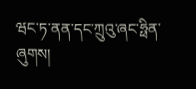ཝང་ཏ་ནན་དང་ཀྲུའུ་ཞང་ཧྥིན་ཞུགས།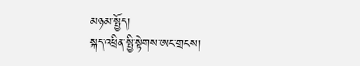མཉམ་སྤྱོད།
སྐད་འཕྲིན་སྤྱི་སྟེགས་ཨང་གྲངས།